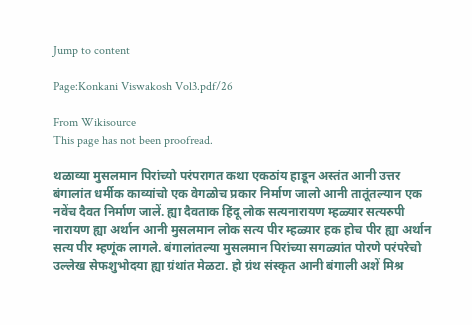Jump to content

Page:Konkani Viswakosh Vol3.pdf/26

From Wikisource
This page has not been proofread.

थळाव्या मुसलमान पिरांच्यो परंपरागत कथा एकठांय हाडून अस्तंत आनी उत्तर बंगालांत धर्मीक काव्यांचो एक वेगळोच प्रकार निर्माण जालो आनी तातूंतल्यान एक नवेंच दैवत निर्माण जालें. ह्या दैवताक हिंदू लोक सत्यनारायण म्हळ्यार सत्यरुपी नारायण ह्या अर्थान आनी मुसलमान लोक सत्य पीर म्हळ्यार हक होच पीर ह्या अर्थान सत्य पीर म्हणूंक लागले. बंगालांतल्या मुसलमान पिरांच्या सगळ्यांत पोरणे परंपरेचो उल्लेख सेफशुभोदया ह्या ग्रंथांत मेळटा. हो ग्रंथ संस्कृत आनी बंगाली अशें मिश्र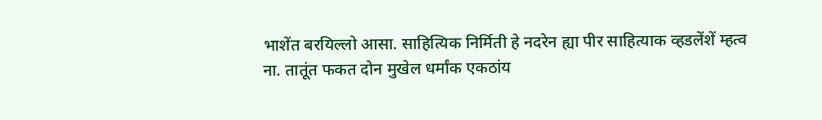भाशेंत बरयिल्लो आसा. साहित्यिक निर्मिती हे नदरेन ह्या पीर साहित्याक व्हडलेंशें म्हत्व ना. तातूंत फकत दोन मुखेल धर्मांक एकठांय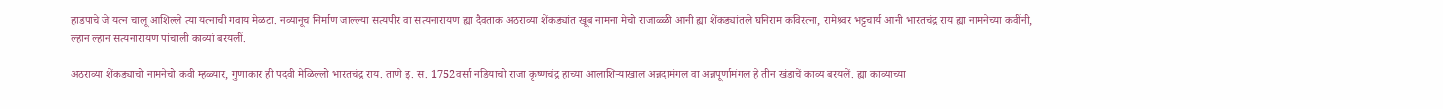हाडपाचे जे यत्न चालू आशिल्ले त्या यत्नाची गवाय मेळटा. नव्यानूच निर्माण जाल्ल्या सत्यपीर वा सत्यनारायण ह्या दैवताक अठराव्या शेंकड्यांत खूब नामना मेचो राजाळ्ळी आनी ह्या शेंकड्यांतले घनिराम कविरत्ना, रामेश्र्वर भट्टचार्य आनी भारतचंद्र राय ह्या नामनेच्या कवींनी, ल्हान ल्हान सत्यनारायण पांचाली काव्यां बरयलीं.

अठराव्या शेंकड्याचो नामनेचो कवी म्हळ्यार, गुणाकार ही पदवी मेळिल्लो भारतचंद्र राय. ताणे इ. स. 1752वर्सा नडियाचो राजा कृष्णचंद्र हाच्या आलाशिऱ्याखाल अन्नदामंगल वा अन्नपूर्णामंगल हे तीन खंडाचें काव्य बरयलें. ह्या काव्याच्या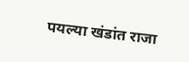पयल्या खंडांत राजा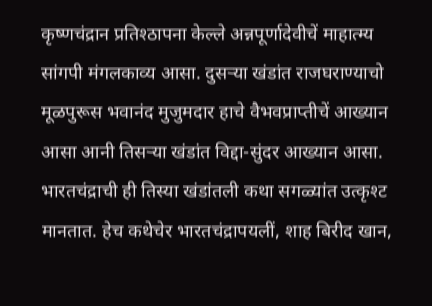कृष्णचंद्रान प्रतिश्ठापना केल्ले अन्नपूर्णादेवीचें माहात्म्य सांगपी मंगलकाव्य आसा. दुसऱ्या खंडांत राजघराण्याचो मूळपुरूस भवानंद मुजुमदार हाचे वैभवप्राप्तीचें आख्यान आसा आनी तिसऱ्या खंडांत विद्दा-सुंदर आख्यान आसा. भारतचंद्राची ही तिस्या खंडांतली कथा सगळ्यांत उत्कृश्ट मानतात. हेच कथेचेर भारतचंद्रापयलीं, शाह बिरीद खान,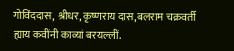गोविंददास, श्रीधर, कृष्णराय दास,बलराम चक्रवर्ती ह्याय कवींनी काव्यां बरयल्लीं.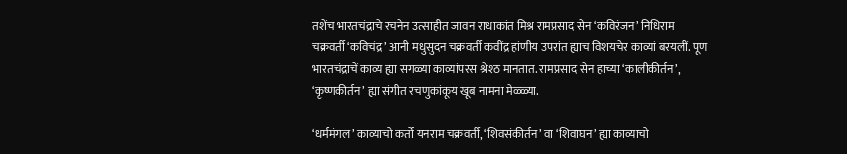तशेंच भारतचंद्राचे रचनेन उत्साहीत जावन राधाकांत मिश्र रामप्रसाद सेन ‘कविरंजन’ निधिराम चक्रवर्ती ‘कविचंद्र’ आनी मधुसुदन चक्रवर्ती कवींद्र हांणीय उपरांत ह्याच विशयचेर काव्यां बरयलीं. पूण भारतचंद्राचें काव्य ह्या सगळ्या काव्यांपरस श्रेश्ठ मानतात. रामप्रसाद सेन हाच्या ‘कालीकीर्तन’, ‘कृष्णकीर्तन’ ह्या संगीत रचणुकांकूय खूब नामना मेळ्ळ्या.

‘धर्ममंगल’ काव्याचो कर्तो यनराम चक्रवर्ती, ‘शिवसंकीर्तन’ वा ‘शिवाघन’ ह्या काव्याचो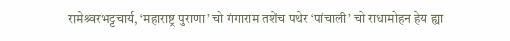रामेश्र्वरभट्टचार्य, ‘महाराष्ट्र पुराणा’ चो गंगाराम तशेंच पथेर ‘पांचाली’ चो राधामोहन हेय ह्या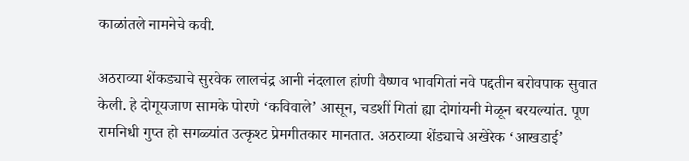काळांतले नामनेचे कवी.

अठराव्या शेंकड्याचे सुरवेक लालचंद्र आनी नंदलाल हांणी वैष्णव भावगितां नवे पद्दतीन बरोवपाक सुवात केली. हे दोगूयजाण सामके पोरणे ‘कविवाले’ आसून, चडशीं गितां ह्या दोगांयनी मेळून बरयल्यांत. पूण रामनिधी गुप्त हो सगळ्यांत उत्कृश्ट प्रेमगीतकार मानतात. अठराव्या शेंड्याचे अखेरेक ‘आखडाई’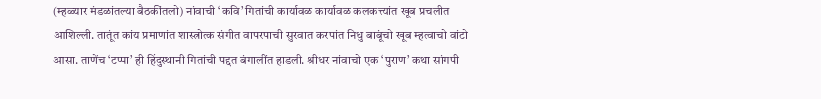(म्हळ्यार मंडळांतल्या बैठकींतलो) नांवाची ‘कवि’ गितांची कार्यावळ कार्यावळ कलकत्त्यांत खूब प्रचलीत आशिल्ली. तातूंत कांय प्रमाणांत शास्त्रोत्क संगीत वापरपाची सुरवात करपांत निधु बाबूंचो खूब म्हत्वाचो वांटो आसा. ताणेंच ‘टप्पा’ ही हिंदुस्थानी गितांची पद्दत बंगालींत हाडली. श्रीधर नांवाचो एक ‘पुराण’ कथा सांगपी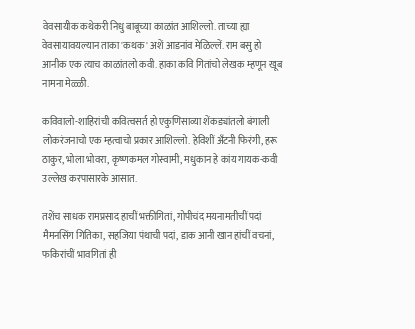वेवसायीक कथेकरी निधु बाबूच्या काळांत आशिल्लो. ताच्या ह्या वेवसायावयल्यान ताका 'कथक' अशें आडनांव मेळिल्लें. राम बसु हो आनीक एक त्याच काळांतलो कवी. हाका कवि गितांचो लेखक म्हणून खूब नामना मेळ्ळी.

कविवालो-शाहिरांची कवित्वसर्त हो एकुणिसाव्या शेंकड्यांतलो बंगाली लोकरंजनाचो एक म्हत्वाचो प्रकार आशिल्लो. हेविशीं अँटनी फिरंगी, हरू ठाकुर, भोला भोवरा, कृष्णकमल गोस्वामी, मधुकान हे कांय गायक-कवी उल्लेख करपासारके आसात.

तशेंच साधक रामप्रसाद हाचीं भक्तीगितां, गोपीचंद मयनामतीचीं पदां मैमनसिंग गितिका, सहजिया पंथाची पदां, डाक आनी खान हांचीं वचनां, फकिरांचीं भावगितां ही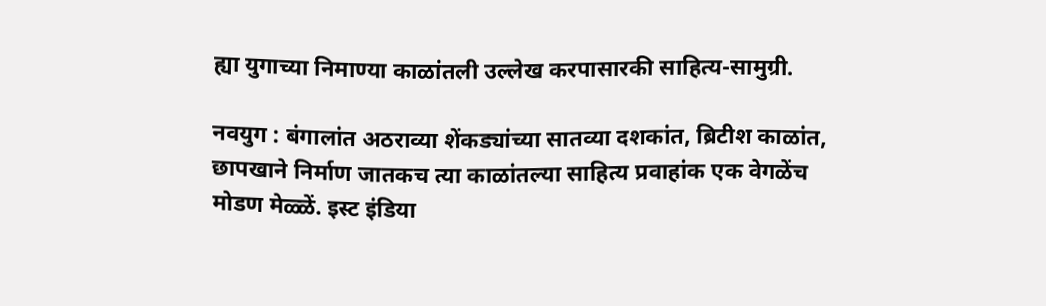ह्या युगाच्या निमाण्या काळांतली उल्लेख करपासारकी साहित्य-सामुग्री.

नवयुग : बंगालांत अठराव्या शेंकड्यांच्या सातव्या दशकांत, ब्रिटीश काळांत, छापखाने निर्माण जातकच त्या काळांतल्या साहित्य प्रवाहांक एक वेगळेंच मोडण मेळ्ळें. इस्ट इंडिया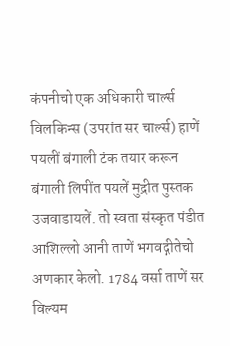कंपनीचो एक अधिकारी चार्ल्स विलकिन्स (उपरांत सर चार्ल्स) हाणें पयलीं बंगाली टंक तयार करून बंगाली लिपींत पयलें मुद्रीत पुस्तक उजवाडायलें. तो स्वता संस्कृत पंडीत आशिल्लो आनी ताणें भगवद्गीतेचो अणकार केलो. 1784 वर्सा ताणें सर विल्यम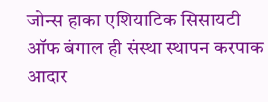जोन्स हाका एशियाटिक सिसायटी ऑफ बंगाल ही संस्था स्थापन करपाक आदार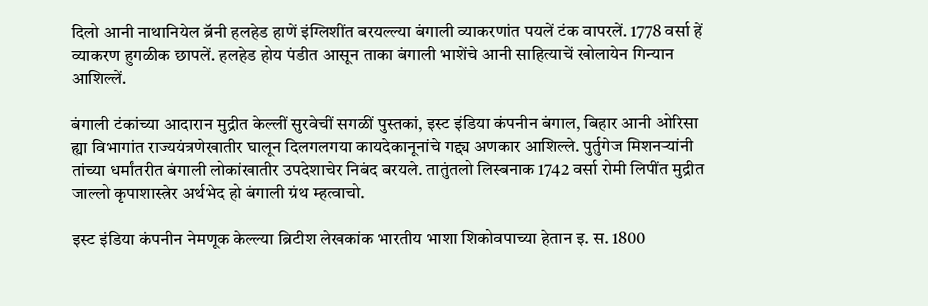दिलो आनी नाथानियेल ब्रॅनी हलहेड हाणें इंग्लिशींत बरयल्ल्या बंगाली व्याकरणांत पयलें टंक वापरलें. 1778 वर्सा हें व्याकरण हुगळीक छापलें. हलहेड होय पंडीत आसून ताका बंगाली भाशेंचे आनी साहित्याचें खोलायेन गिन्यान आशिल्लें.

बंगाली टंकांच्या आदारान मुद्रीत केल्लीं सुरवेचीं सगळीं पुस्तकां, इस्ट इंडिया कंपनीन बंगाल, बिहार आनी ओरिसा ह्या विभागांत राज्ययंत्रणेखातीर घालून दिलगलगया कायदेकानूनांचे गद्द्य अणकार आशिल्ले. पुर्तुगेज मिशनऱ्यांनी तांच्या धर्मांतरीत बंगाली लोकांखातीर उपदेशाचेर निबंद बरयले. तातुंतलो लिस्बनाक 1742 वर्सा रोमी लिपींत मुद्रीत जाल्लो कृपाशास्त्रेर अर्थभेद हो बंगाली ग्रंथ म्हत्वाचो.

इस्ट इंडिया कंपनीन नेमणूक केल्ल्या ब्रिटीश लेखकांक भारतीय भाशा शिकोवपाच्या हेतान इ. स. 1800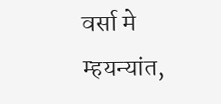वर्सा मे म्हयन्यांत,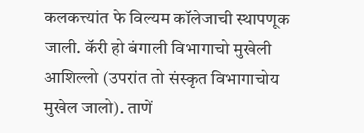कलकत्त्यांत फे विल्यम कॉलेजाची स्थापणूक जाली. कॅरी हो बंगाली विभागाचो मुखेली आशिल्लो (उपरांत तो संस्कृत विभागाचोय मुखेल जालो). ताणें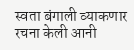स्वता बंगाली व्याकणार रचना केली आनी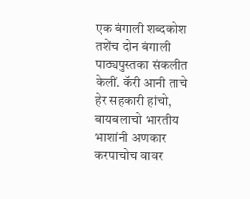एक बंगाली शब्दकोश तशेंच दोन बंगाली पाठ्यपुस्तका संकलीत केलीं. कॅरी आनी ताचे हेर सहकारी हांचो, बायबलाचो भारतीय भाशांनी अणकार करपाचोच वावर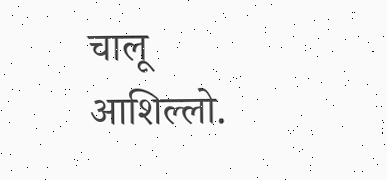चालू आशिल्लो.